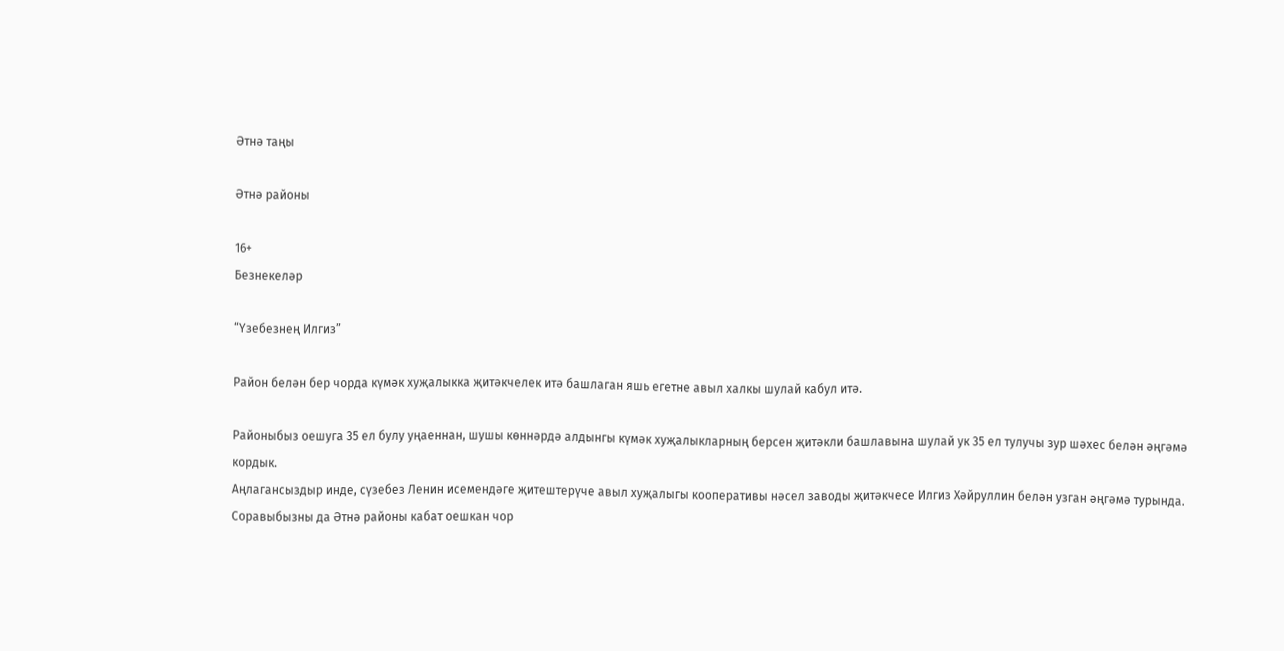Әтнә таңы

Әтнә районы

16+
Безнекеләр

“Үзебезнең Илгиз”

Район белән бер чорда күмәк хуҗалыкка җитәкчелек итә башлаган яшь егетне авыл халкы шулай кабул итә.

Районыбыз оешуга 35 ел булу уңаеннан, шушы көннәрдә алдынгы күмәк хуҗалыкларның берсен җитәкли башлавына шулай ук 35 ел тулучы зур шәхес белән әңгәмә кордык.
Аңлагансыздыр инде, сүзебез Ленин исемендәге җитештерүче авыл хуҗалыгы кооперативы нәсел заводы җитәкчесе Илгиз Хәйруллин белән узган әңгәмә турында.
Соравыбызны да Әтнә районы кабат оешкан чор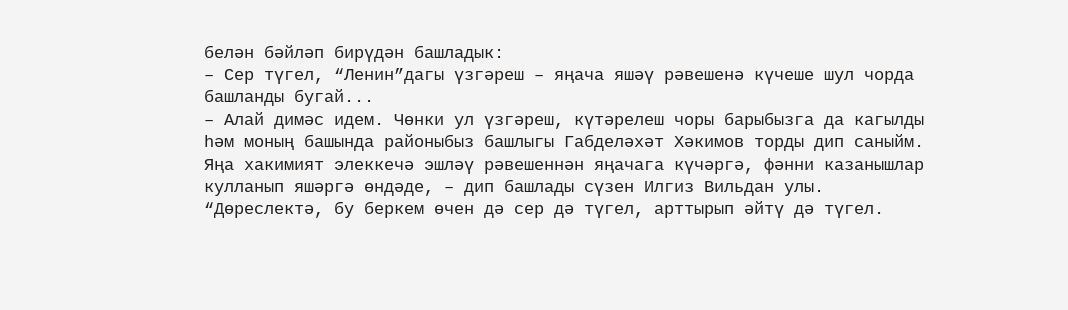белән бәйләп бирүдән башладык:
– Сер түгел, “Ленин”дагы үзгәреш – яңача яшәү рәвешенә күчеше шул чорда башланды бугай...
– Алай димәс идем. Чөнки ул үзгәреш, күтәрелеш чоры барыбызга да кагылды һәм моның башында районыбыз башлыгы Габделәхәт Хәкимов торды дип саныйм. Яңа хакимият элеккечә эшләү рәвешеннән яңачага күчәргә, фәнни казанышлар кулланып яшәргә өндәде, – дип башлады сүзен Илгиз Вильдан улы.
“Дөреслектә, бу беркем өчен дә сер дә түгел, арттырып әйтү дә түгел.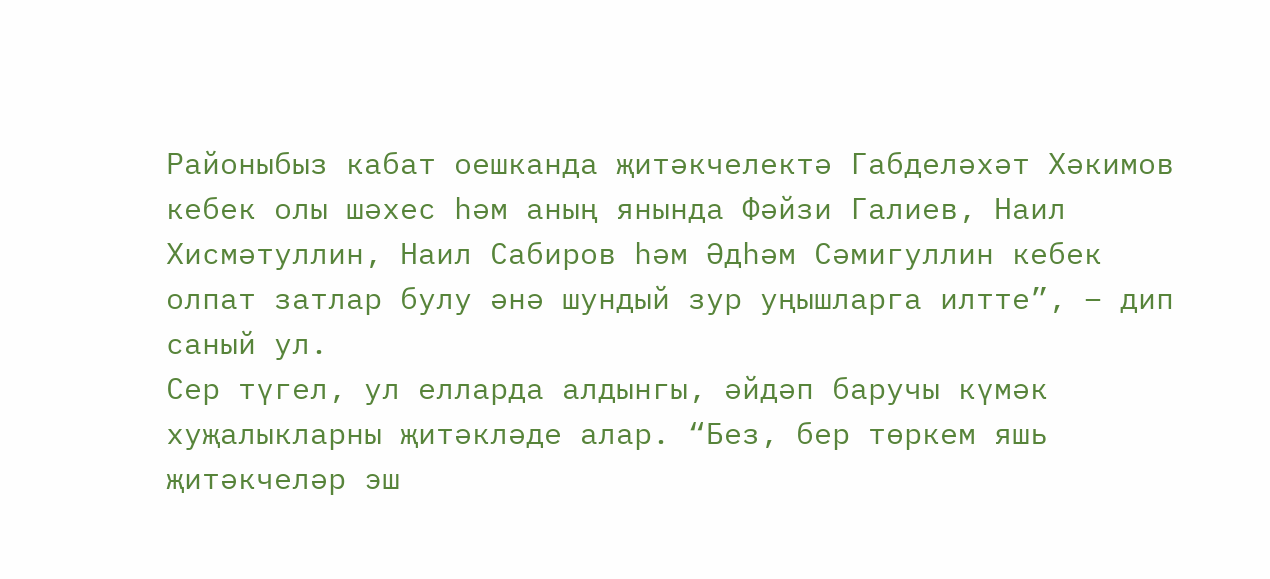Районыбыз кабат оешканда җитәкчелектә Габделәхәт Хәкимов кебек олы шәхес һәм аның янында Фәйзи Галиев, Наил Хисмәтуллин, Наил Сабиров һәм Әдһәм Сәмигуллин кебек олпат затлар булу әнә шундый зур уңышларга илтте”, – дип саный ул.
Сер түгел, ул елларда алдынгы, әйдәп баручы күмәк хуҗалыкларны җитәкләде алар. “Без, бер төркем яшь җитәкчеләр эш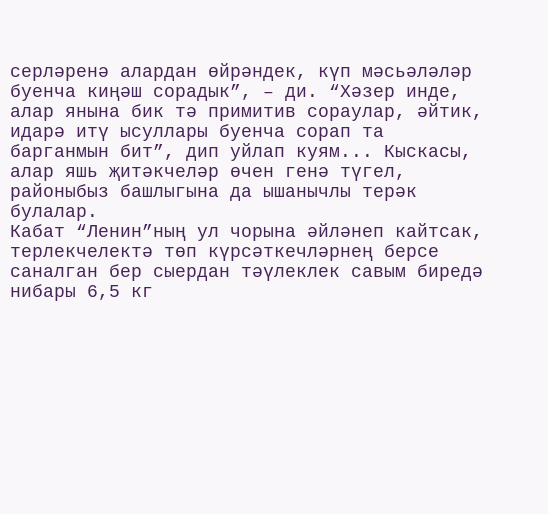серләренә алардан өйрәндек, күп мәсьәләләр буенча киңәш сорадык”, – ди. “Хәзер инде, алар янына бик тә примитив сораулар, әйтик, идарә итү ысуллары буенча сорап та барганмын бит”, дип уйлап куям... Кыскасы, алар яшь җитәкчеләр өчен генә түгел, районыбыз башлыгына да ышанычлы терәк булалар.
Кабат “Ленин”ның ул чорына әйләнеп кайтсак, терлекчелектә төп күрсәткечләрнең берсе саналган бер сыердан тәүлеклек савым биредә нибары 6,5 кг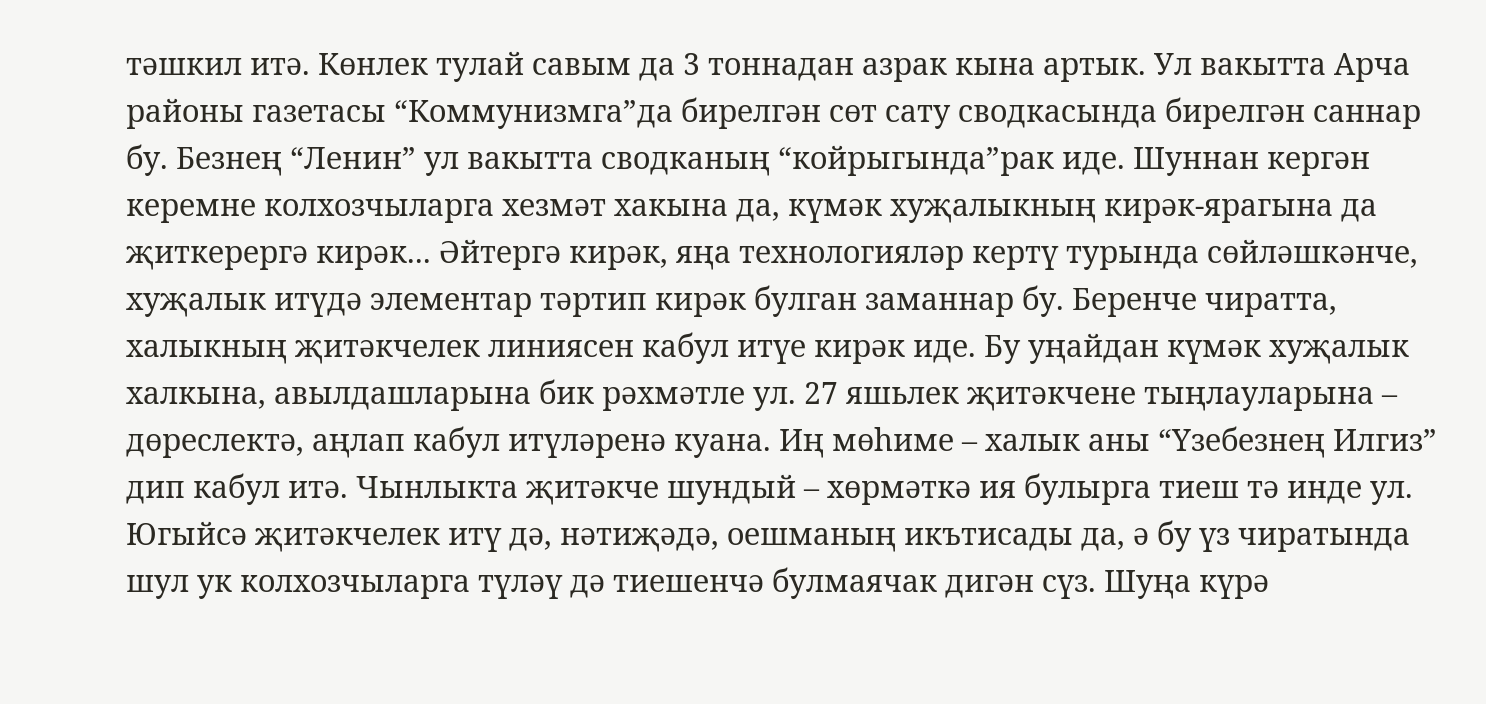тәшкил итә. Көнлек тулай савым да 3 тоннадан азрак кына артык. Ул вакытта Арча районы газетасы “Коммунизмга”да бирелгән сөт сату сводкасында бирелгән саннар бу. Безнең “Ленин” ул вакытта сводканың “койрыгында”рак иде. Шуннан кергән керемне колхозчыларга хезмәт хакына да, күмәк хуҗалыкның кирәк-ярагына да җиткерергә кирәк... Әйтергә кирәк, яңа технологияләр кертү турында сөйләшкәнче, хуҗалык итүдә элементар тәртип кирәк булган заманнар бу. Беренче чиратта, халыкның җитәкчелек линиясен кабул итүе кирәк иде. Бу уңайдан күмәк хуҗалык халкына, авылдашларына бик рәхмәтле ул. 27 яшьлек җитәкчене тыңлауларына – дөреслектә, аңлап кабул итүләренә куана. Иң мөһиме – халык аны “Үзебезнең Илгиз” дип кабул итә. Чынлыкта җитәкче шундый – хөрмәткә ия булырга тиеш тә инде ул. Югыйсә җитәкчелек итү дә, нәтиҗәдә, оешманың икътисады да, ә бу үз чиратында шул ук колхозчыларга түләү дә тиешенчә булмаячак дигән сүз. Шуңа күрә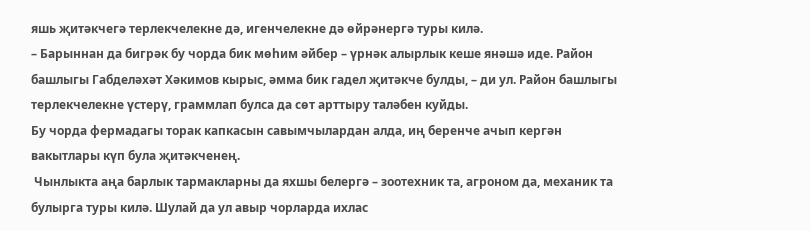яшь җитәкчегә терлекчелекне дә, игенчелекне дә өйрәнергә туры килә.
– Барыннан да бигрәк бу чорда бик мөһим әйбер – үрнәк алырлык кеше янәшә иде. Район башлыгы Габделәхәт Хәкимов кырыс, әмма бик гадел җитәкче булды, – ди ул. Район башлыгы терлекчелекне үстерү, граммлап булса да сөт арттыру таләбен куйды.
Бу чорда фермадагы торак капкасын савымчылардан алда, иң беренче ачып кергән вакытлары күп була җитәкченең.
 Чынлыкта аңа барлык тармакларны да яхшы белергә – зоотехник та, агроном да, механик та булырга туры килә. Шулай да ул авыр чорларда ихлас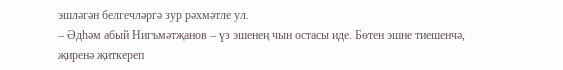эшләгән белгечләргә зур рәхмәтле ул.
– Әдһәм абый Нигъмәтҗанов – үз эшенең чын остасы иде. Бөтен эшне тиешенчә, җиренә җиткереп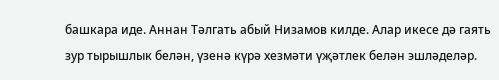башкара иде. Аннан Тәлгать абый Низамов килде. Алар икесе дә гаять зур тырышлык белән, үзенә күрә хезмәти үҗәтлек белән эшләделәр.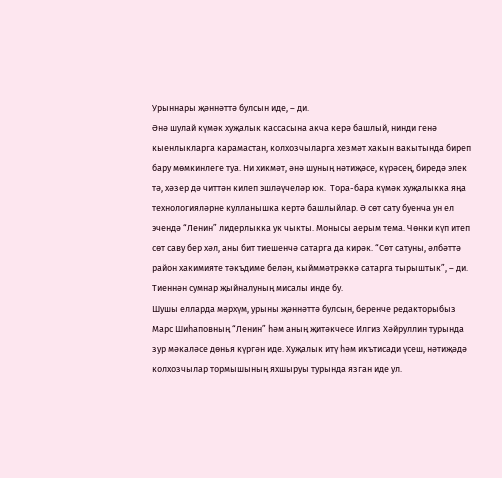Урыннары җәннәттә булсын иде, – ди.
Әнә шулай күмәк хуҗалык кассасына акча керә башлый, нинди генә кыенлыкларга карамастан, колхозчыларга хезмәт хакын вакытында биреп бару мөмкинлеге туа. Ни хикмәт, әнә шуның нәтиҗәсе, күрәсең, биредә элек тә, хәзер дә читтән килеп эшләүчеләр юк.  Тора-бара күмәк хуҗалыкка яңа технологияләрне кулланышка кертә башлыйлар. Ә сөт сату буенча ун ел эчендә “Ленин” лидерлыкка ук чыкты. Монысы аерым тема. Чөнки күп итеп сөт саву бер хәл, аны бит тиешенчә сатарга да кирәк. “Сөт сатуны, әлбәттә район хакимияте тәкъдиме белән, кыйммәтрәккә сатарга тырыштык”, – ди. Тиеннән сумнар җыйналуның мисалы инде бу.
Шушы елларда мәрхүм, урыны җәннәттә булсын, беренче редакторыбыз Марс Шиһаповның “Ленин” һәм аның җитәкчесе Илгиз Хәйруллин турында зур мәкаләсе дөнья күргән иде. Хуҗалык итү һәм икътисади үсеш, нәтиҗәдә колхозчылар тормышының яхшыруы турында язган иде ул.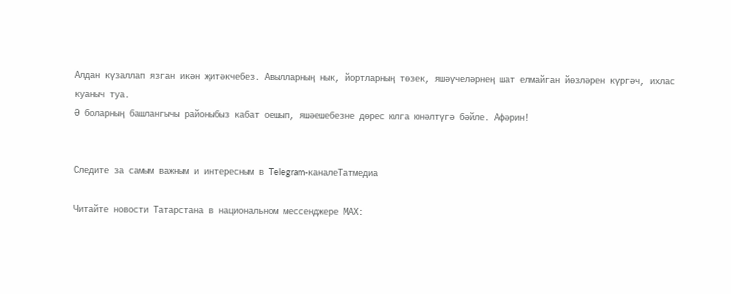Алдан күзаллап язган икән җитәкчебез. Авылларның нык, йортларның төзек, яшәүчеләрнең шат елмайган йөзләрен күргәч, ихлас куаныч туа.
Ә боларның башлангычы районыбыз кабат оешып, яшәешебезне дөрес юлга юнәлтүгә бәйле. Афәрин!


Следите за самым важным и интересным в Telegram-каналеТатмедиа

Читайте новости Татарстана в национальном мессенджере MАХ: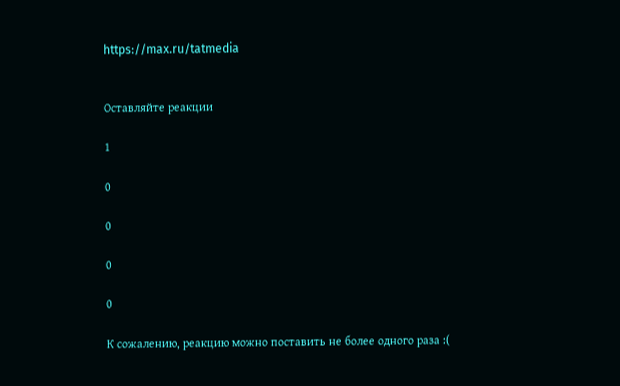https://max.ru/tatmedia


Оставляйте реакции

1

0

0

0

0

К сожалению, реакцию можно поставить не более одного раза :(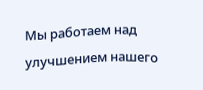Мы работаем над улучшением нашего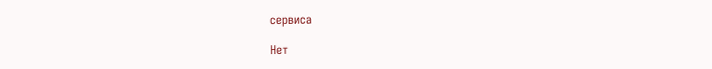сервиса

Нет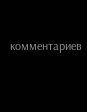комментариев